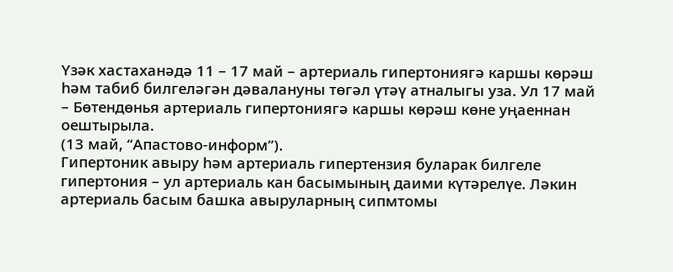Үзәк хастаханәдә 11 – 17 май – артериаль гипертониягә каршы көрәш һәм табиб билгеләгән дәвалануны төгәл үтәү атналыгы уза. Ул 17 май – Бөтендөнья артериаль гипертониягә каршы көрәш көне уңаеннан оештырыла.
(13 май, “Апастово-информ”).
Гипертоник авыру һәм артериаль гипертензия буларак билгеле гипертония – ул артериаль кан басымының даими күтәрелүе. Ләкин артериаль басым башка авыруларның сипмтомы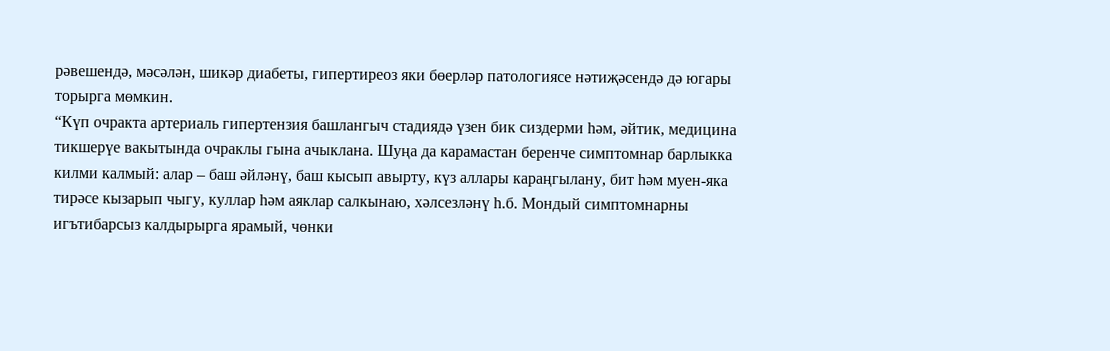рәвешендә, мәсәлән, шикәр диабеты, гипертиреоз яки бөерләр патологиясе нәтиҗәсендә дә югары торырга мөмкин.
“Күп очракта артериаль гипертензия башлангыч стадиядә үзен бик сиздерми һәм, әйтик, медицина тикшерүе вакытында очраклы гына ачыклана. Шуңа да карамастан беренче симптомнар барлыкка килми калмый: алар – баш әйләнү, баш кысып авырту, күз аллары караңгылану, бит һәм муен-яка тирәсе кызарып чыгу, куллар һәм аяклар салкынаю, хәлсезләнү һ.б. Мондый симптомнарны игътибарсыз калдырырга ярамый, чөнки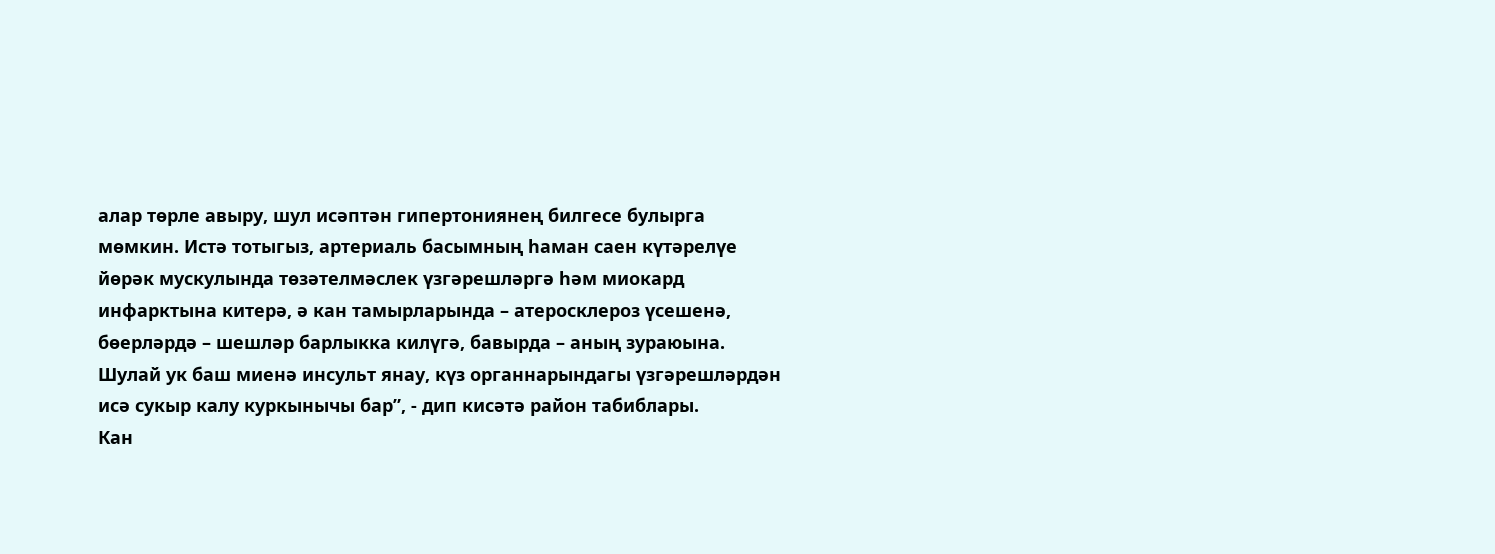алар төрле авыру, шул исәптән гипертониянең билгесе булырга мөмкин. Истә тотыгыз, артериаль басымның һаман саен күтәрелүе йөрәк мускулында төзәтелмәслек үзгәрешләргә һәм миокард инфарктына китерә, ә кан тамырларында – атеросклероз үсешенә, бөерләрдә – шешләр барлыкка килүгә, бавырда – аның зураюына. Шулай ук баш миенә инсульт янау, күз органнарындагы үзгәрешләрдән исә сукыр калу куркынычы бар”, - дип кисәтә район табиблары.
Кан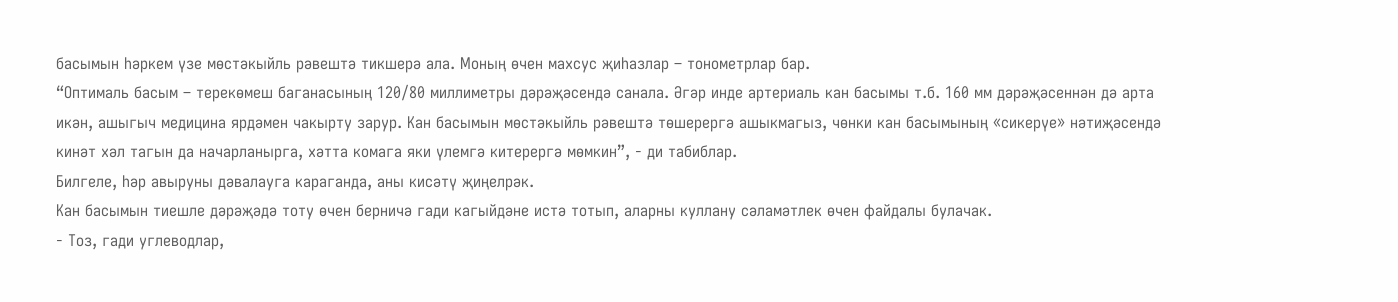басымын һәркем үзе мөстәкыйль рәвештә тикшерә ала. Моның өчен махсус җиһазлар – тонометрлар бар.
“Оптималь басым – терекөмеш баганасының 120/80 миллиметры дәрәҗәсендә санала. Әгәр инде артериаль кан басымы т.б. 160 мм дәрәҗәсеннән дә арта икән, ашыгыч медицина ярдәмен чакырту зарур. Кан басымын мөстәкыйль рәвештә төшерергә ашыкмагыз, чөнки кан басымының «сикерүе» нәтиҗәсендә кинәт хәл тагын да начарланырга, хәтта комага яки үлемгә китерергә мөмкин”, - ди табиблар.
Билгеле, һәр авыруны дәвалауга караганда, аны кисәтү җиңелрәк.
Кан басымын тиешле дәрәҗәдә тоту өчен берничә гади кагыйдәне истә тотып, аларны куллану сәламәтлек өчен файдалы булачак.
- Тоз, гади углеводлар,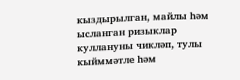кыздырылган, майлы һәм ысланган ризыклар куллануны чикләп, тулы кыйммәтле һәм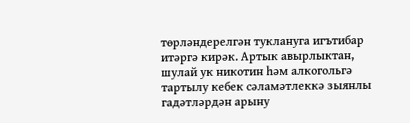төрләндерелгән туклануга игътибар итәргә кирәк. Артык авырлыктан, шулай ук никотин һәм алкогольгә тартылу кебек сәламәтлеккә зыянлы гадәтләрдән арыну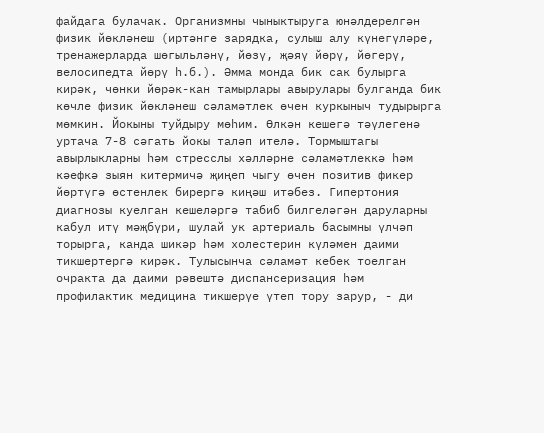файдага булачак. Организмны чыныктыруга юнәлдерелгән физик йөкләнеш (иртәнге зарядка, сулыш алу күнегүләре, тренажерларда шөгыльләнү, йөзү, җәяү йөрү, йөгерү, велосипедта йөрү һ.б.). Әмма монда бик сак булырга кирәк, чөнки йөрәк-кан тамырлары авырулары булганда бик көчле физик йөкләнеш сәламәтлек өчен куркыныч тудырырга мөмкин. Йокыны туйдыру мөһим. Өлкән кешегә тәүлегенә уртача 7-8 сәгать йокы таләп ителә. Тормыштагы авырлыкларны һәм стресслы хәлләрне сәламәтлеккә һәм кәефкә зыян китермичә җиңеп чыгу өчен позитив фикер йөртүгә өстенлек бирергә киңәш итәбез. Гипертония диагнозы куелган кешеләргә табиб билгеләгән даруларны кабул итү мәҗбүри, шулай ук артериаль басымны үлчәп торырга, канда шикәр һәм холестерин күләмен даими тикшертергә кирәк. Тулысынча сәламәт кебек тоелган очракта да даими рәвештә диспансеризация һәм профилактик медицина тикшерүе үтеп тору зарур, - ди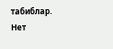табиблар.
Нет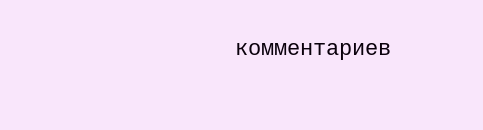комментариев